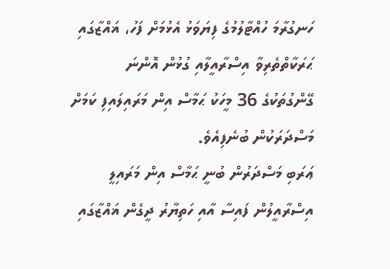ހަނގުރާމަ ހުއްޓާލުމުގެ ފިޔަވަޅު އެޅުމަށް ފަހު، ޣައްޒާގައި ޙަރަކާތްތެރިވާ އިސްރާއީލާއި ގުޅުން އޮންނަ ގޭންގުތަކުގެ 36 މީހަކު ޙަމާސް އިން މަރައިލައިފި ކަމަށް މަސްދަރަކުން ބުނެފިއެވެ.
ޢަރަބި މަސްދަރުން ބުނީ ޙަމާސް އިން މަރައިލީ އިސްރާއީލުން ފައިސާ އާއި ހަތިޔާރު ދީގެން ޣައްޒާގައި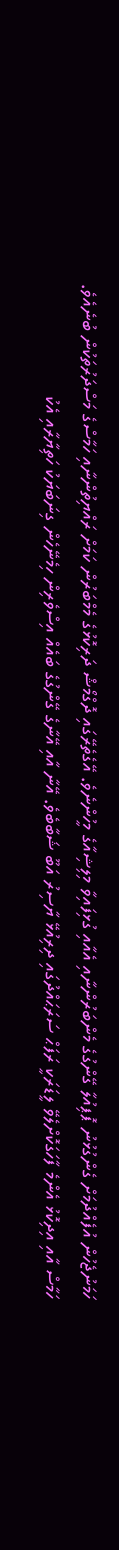ހަމަނުޖެހުން އުފެއްދުމަށް ގެންގުޅުނު ޕޮޕިއުލާ ގޭންގުގެ މެންބަރުންނާއި އެއާއި ގުޅިފައިވާ މިލިޝިއާގެ މީހުންނެވެ. އޭގެތެރޭގައި ދޮގްމޯޝް ދަރިކޮޅުގެ މެމްބަރުން ކަމަށް ރައްޔިތުންނާއި ހަމާސްގެ މަސްދަރުތަކުން ބުނެއެވެ.
ހަމާސް އާއި އިދިކޮޅު އެންމެ ފާހަގަކޮށްލެވޭ ލީޑަރަކީ ރަފަޙް ސަރަޙައްދުގައި ދިރިއުޅޭ ޔާސިރު އަބޫ ޝަބާބެވެ. އޭނާ އާއި އޭނާގެ ގޭންގުގެ ބައެއް އިސްވެރިން ހިމެނޭހެން ގިނަބަޔަކު ހަތިޔާރާއި އެކު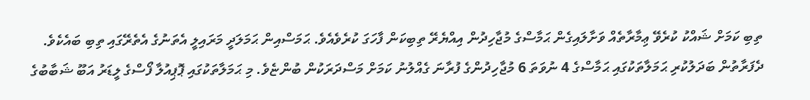ތިބި ކަމަށް ޝައްކު ކުރެވޭ ޢިމާރާތެއް ވަށާލައިގެން ޙަމާސްގެ މުޖާހިދުން އިއްޔެރޭ ތިބިކަން ފާހަގަ ކުރެވެއެވެ. ޙަމަސްއިން ޙަމަލަދީ މަރައިލީ އެތަނުގެ އެތެރޭގައި ތިބި ބައެކެވެ. ދެފަރާތުން ބަދަލުކުރި ޙަމަލާތަކުގައި ޙަމާސްގެ 4 ނުވަތަ 6 މުޖާހިދުންގެ ފުރާނަ ގެއްލުނު ކަމަށް މަސްދަރަކުން ބުންޏެވެ. މި ޙަމަލާތަކުގައި ޕޮޕިއުލާ ފޯސްގެ ލީޑަރު އަބޫ ޝަބާބުގެ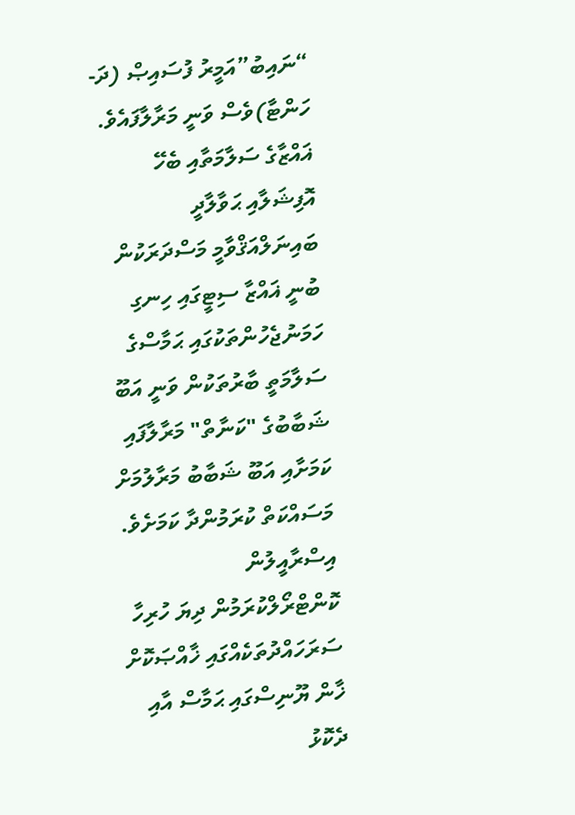“ނައިބު”އަމީރު ފުސައިޞް (ދަ-ހަންޓާ)ވެސް ވަނީ މަރާލާފައެވެ.
ޣައްޒާގެ ސަލާމަތާއި ބެހޭ އޮފިޝަލާއި ޙަވާލާދީ ބައިނަލްއަޤްވާމީ މަސްދަރަކުން ބުނީ ޣައްޒާ ސިޓީގައި ހިނގި ހަމަނުޖެހުންތަކުގައި ޙަމާސްގެ ސަލާމަތީ ބާރުތަކުން ވަނީ އަބޫ ޝަބާބުގެ "ކަނާތް" މަރާލާފައި ކަމަށާއި އަބޫ ޝަބާބު މަރާލުމަށް މަސައްކަތް ކުރަމުންދާ ކަމަށެވެ.
އިސްރާއީލުން ކޮންޓްރޯލްކުރަމުން ދިޔަ ހުރިހާ ސަރަހައްދުތަކެއްގައި ޚާއްޞަކޮށް ޚާން ޔޫނިސްގައި ޙަމާސް އާއި ދެކޮޅު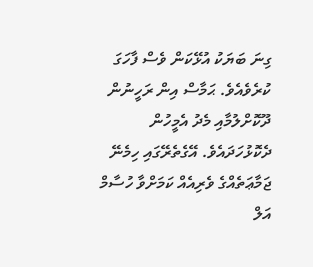ގިނަ ބަޔަކު އުޅޭކަން ވެސް ފާހަގަ ކުރެވެއެވެ. ޙަމާސް އިން ރަހީނުން ދޫކޮށްލުމާއި މެދު އެމީހުން ދެކޮޅުހަދައެވެ. އޭގެތެރޭގައި ހިމެނޭ ޖަމާޢަތެއްގެ ވެރިއެއް ކަމަށްވާ ހުސާމް އަލް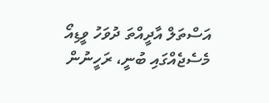އަސްތަލް އާދީއްތަ ދުވަހު ވީޑިއޯ މެސެޖެއްގައި ބުނީ، ރަހީނުން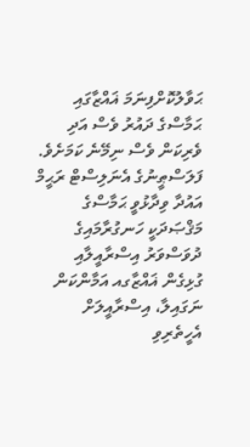ޙަވާލުކޮށްފިނަމަ ޣައްޒާގައި ޙަމާސްގެ ދައުރު ވެސް އަދި ވެރިކަން ވެސް ނިމޭނެ ކަމަށެވެ.
ފަލަސްޠީނުގެ އެނަލިސްޓް ރަޙީމް އައުދާ ވިދާޅުވީ ޙަމާސްގެ މަޤްޞަދަކީ ހަނގުރާމައިގެ ދުވަސްވަރު އިސްރާއީލާއި ގުޅިގެން ޣައްޒާގއ އަމާންކަން ނަގައިލާ، އިސްރާއީލަށް އެހީތެރިވި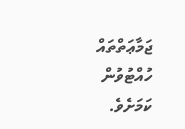ޖަމާޢަތްތައް ހުއްޓުވުން ކަމަށެވެ.